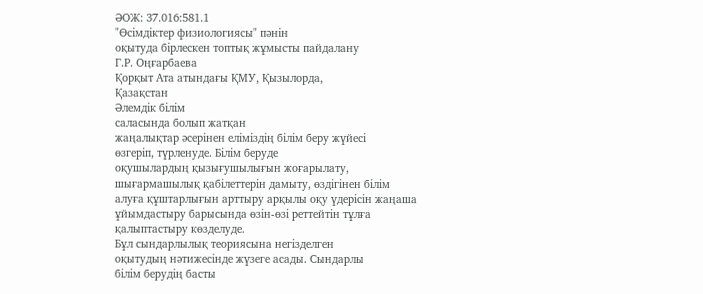ӘОЖ: 37.016:581.1
"Өсімдіктер физиологиясы" пәнін
оқытуда бірлескен топтық жұмысты пайдалану
Г.Р. Оңғарбаева
Қорқыт Ата атындағы ҚМУ, Қызылорда,
Қазақстан
Әлемдік білім
саласында болып жатқан
жаңалықтар әсерінен еліміздің білім беру жүйесі
өзгеріп, түрленуде. Білім беруде
оқушылардың қызығушылығын жоғарылату,
шығармашылық қабілеттерін дамыту, өздігінен білім
алуға құштарлығын арттыру арқылы оқу үдерісін жаңаша
ұйымдастыру барысында өзін-өзі реттейтін тұлға
қалыптастыру көзделуде.
Бұл сындарлылық теориясына негізделген
оқытудың нәтижесінде жүзеге асады. Сындарлы
білім берудің басты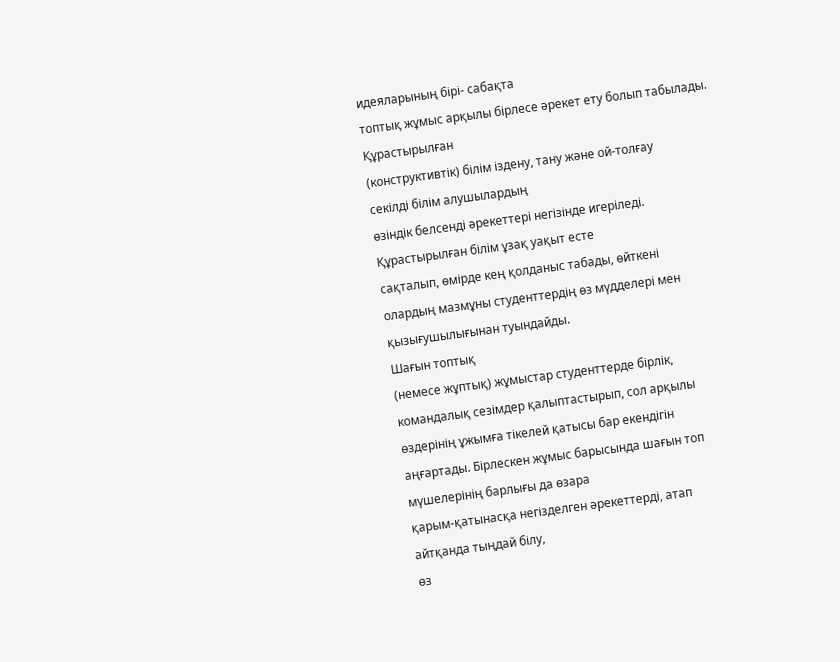идеяларының бірі- сабақта
топтық жұмыс арқылы бірлесе әрекет ету болып табылады. Құрастырылған
(конструктивтік) білім іздену, тану және ой-толғау
секілді білім алушылардың
өзіндік белсенді әрекеттері негізінде игеріледі.
Құрастырылған білім ұзақ уақыт есте
сақталып, өмірде кең қолданыс табады, өйткені
олардың мазмұны студенттердің өз мүдделері мен
қызығушылығынан туындайды.
Шағын топтық
(немесе жұптық) жұмыстар студенттерде бірлік,
командалық сезімдер қалыптастырып, сол арқылы
өздерінің ұжымға тікелей қатысы бар екендігін
аңғартады. Бірлескен жұмыс барысында шағын топ
мүшелерінің барлығы да өзара
қарым-қатынасқа негізделген әрекеттерді, атап
айтқанда тыңдай білу,
өз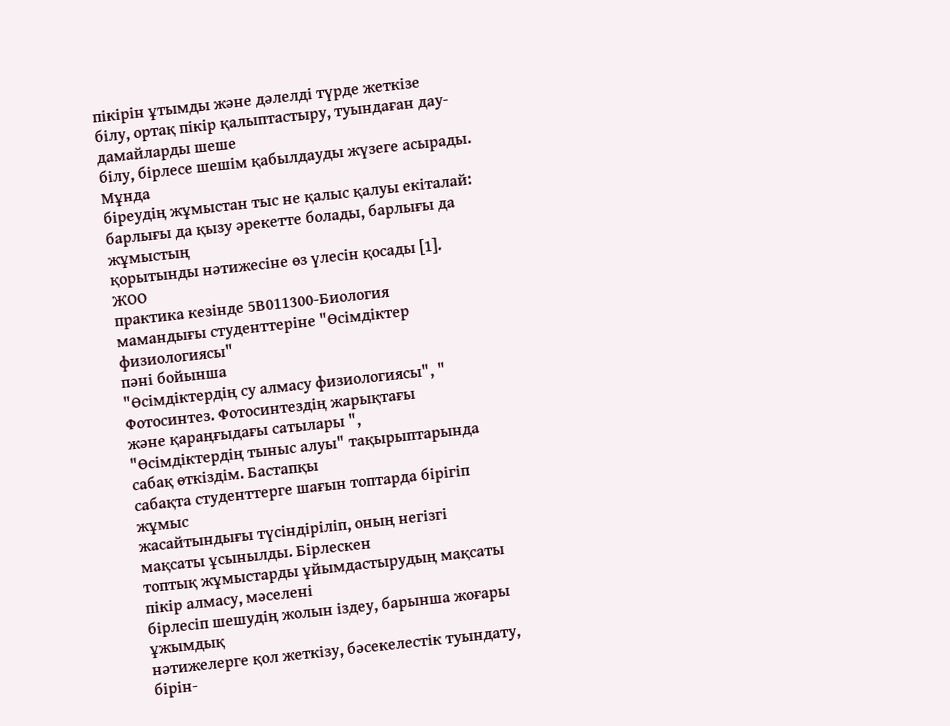пікірін ұтымды және дәлелді түрде жеткізе
білу, ортақ пікір қалыптастыру, туындаған дау-дамайларды шеше
білу, бірлесе шешім қабылдауды жүзеге асырады. Мұнда
біреудің жұмыстан тыс не қалыс қалуы екіталай:
барлығы да қызу әрекетте болады, барлығы да жұмыстың
қорытынды нәтижесіне өз үлесін қосады [1].
ЖОО
практика кезінде 5В011300-Биология
мамандығы студенттеріне "Өсімдіктер физиологиясы"
пәні бойынша
"Өсімдіктердің су алмасу физиологиясы", " Фотосинтез. Фотосинтездің жарықтағы
және қараңғыдағы сатылары ",
"Өсімдіктердің тыныс алуы" тақырыптарында сабақ өткіздім. Бастапқы
сабақта студенттерге шағын топтарда бірігіп жұмыс
жасайтындығы түсіндіріліп, оның негізгі мақсаты ұсынылды. Бірлескен
топтық жұмыстарды ұйымдастырудың мақсаты пікір алмасу, мәселені
бірлесіп шешудің жолын іздеу, барынша жоғары ұжымдық
нәтижелерге қол жеткізу, бәсекелестік туындату, бірін-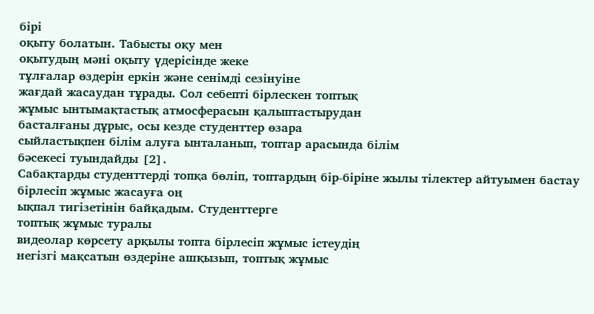бірі
оқыту болатын. Табысты оқу мен
оқытудың мәні оқыту үдерісінде жеке
тұлғалар өздерін еркін және сенімді сезінуіне
жағдай жасаудан тұрады. Сол себепті бірлескен топтық
жұмыс ынтымақтастық атмосферасын қалыптастырудан
басталғаны дұрыс, осы кезде студенттер өзара
сыйластықпен білім алуға ынталанып, топтар арасында білім
бәсекесі туындайды [2].
Сабақтарды студенттерді топқа бөліп, топтардың бір-біріне жылы тілектер айтуымен бастау бірлесіп жұмыс жасауға оң
ықпал тигізетінін байқадым. Студенттерге
топтық жұмыс туралы
видеолар көрсету арқылы топта бірлесіп жұмыс істеудің
негізгі мақсатын өздеріне ашқызып, топтық жұмыс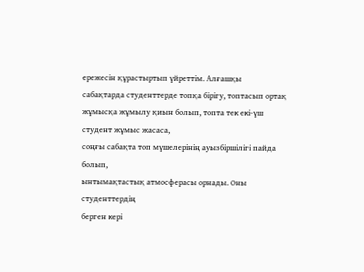ережесін құрастыртып үйреттім. Алғашқы
сабақтарда студенттерде топқа бірігу, топтасып ортақ
жұмысқа жұмылу қиын болып, топта тек екі-үш
студент жұмыс жасаса,
соңғы сабақта топ мүшелерінің ауызбіршілігі пайда болып,
ынтымақтастық атмосферасы орнады. Оны студенттердің
берген кері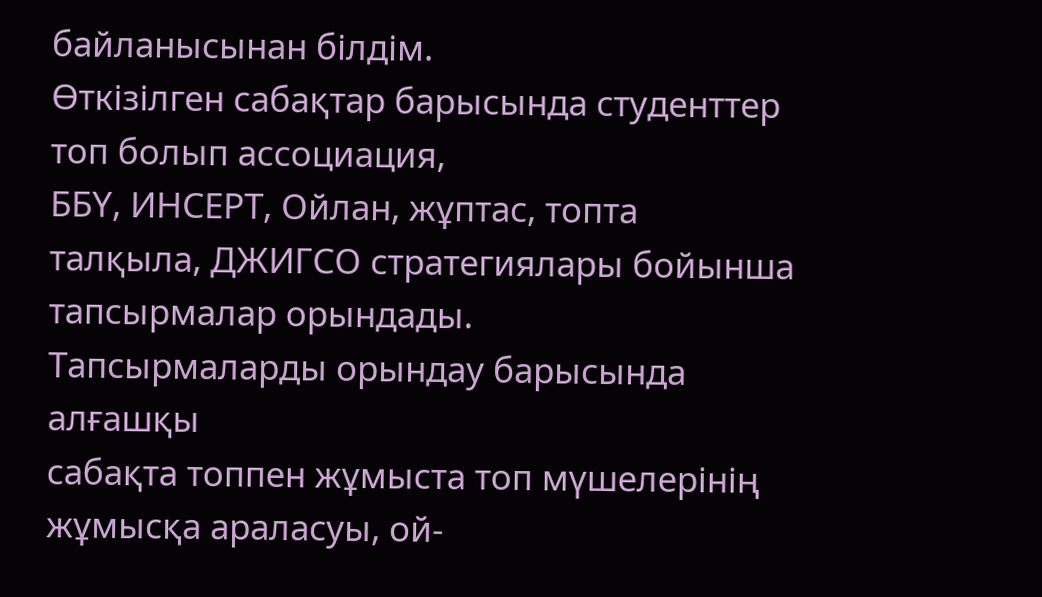байланысынан білдім.
Өткізілген сабақтар барысында студенттер топ болып ассоциация,
ББҮ, ИНСЕРТ, Ойлан, жұптас, топта
талқыла, ДЖИГСО стратегиялары бойынша тапсырмалар орындады.
Тапсырмаларды орындау барысында алғашқы
сабақта топпен жұмыста топ мүшелерінің
жұмысқа араласуы, ой-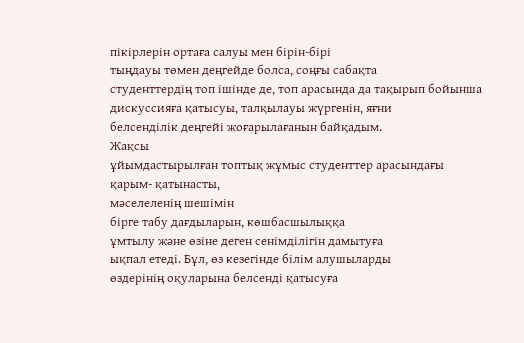пікірлерін ортаға салуы мен бірін-бірі
тыңдауы төмен деңгейде болса, соңғы сабақта
студенттердің топ ішінде де, топ арасында да тақырып бойынша дискуссияға қатысуы, талқылауы жүргенін, яғни
белсенділік деңгейі жоғарылағанын байқадым.
Жақсы
ұйымдастырылған топтық жұмыс студенттер арасындағы
қарым- қатынасты,
мәселеленің шешімін
бірге табу дағдыларын, көшбасшылыққа
ұмтылу және өзіне деген сенімділігін дамытуға
ықпал етеді. Бұл, өз кезегінде білім алушыларды
өздерінің оқуларына белсенді қатысуға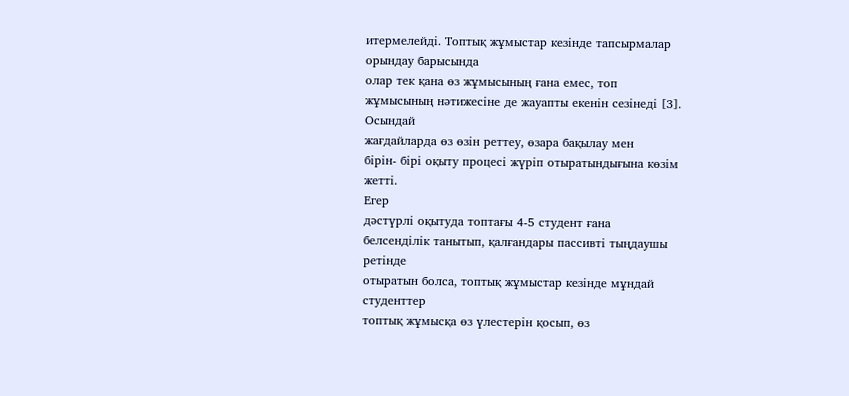итермелейді. Топтық жұмыстар кезінде тапсырмалар орындау барысында
олар тек қана өз жұмысының ғана емес, топ
жұмысының нәтижесіне де жауапты екенін сезінеді [3]. Осындай
жағдайларда өз өзін реттеу, өзара бақылау мен
бірін- бірі оқыту процесі жүріп отыратындығына көзім
жетті.
Егер
дәстүрлі оқытуда топтағы 4-5 студент ғана
белсенділік танытып, қалғандары пассивті тыңдаушы ретінде
отыратын болса, топтық жұмыстар кезінде мұндай студенттер
топтық жұмысқа өз үлестерін қосып, өз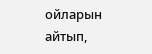ойларын айтып,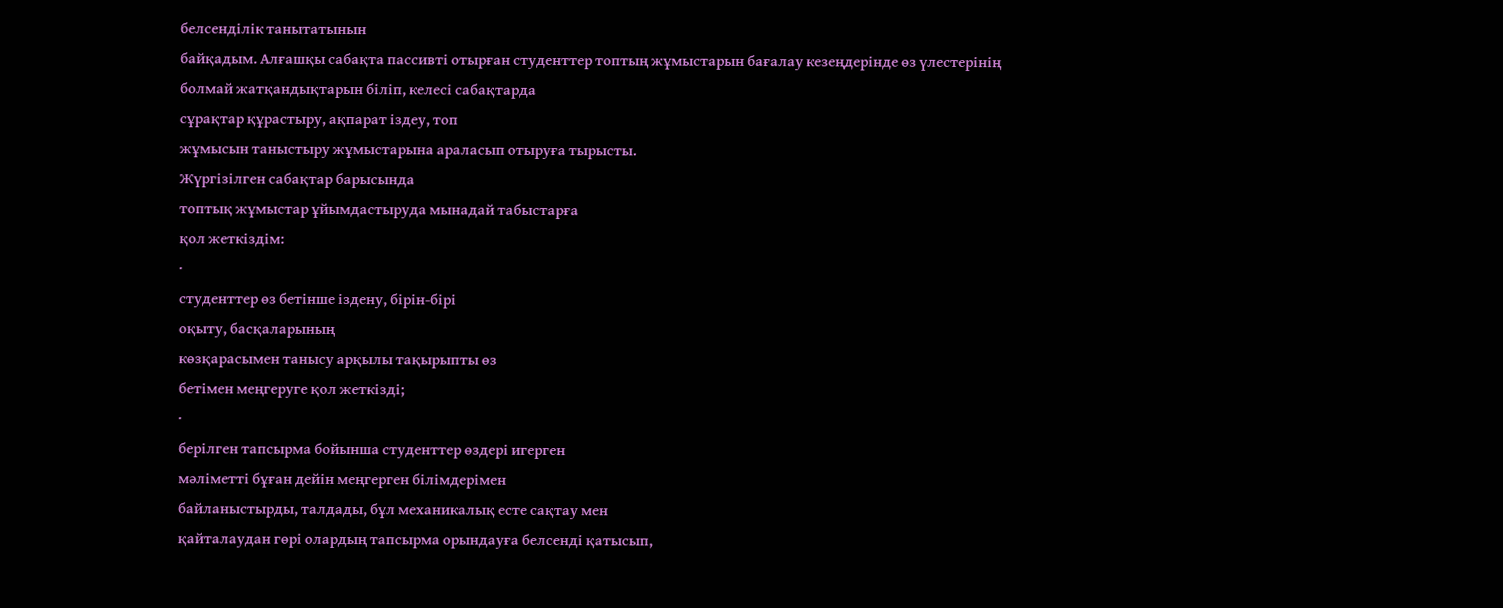белсенділік танытатынын
байқадым. Алғашқы сабақта пассивті отырған студенттер топтың жұмыстарын бағалау кезеңдерінде өз үлестерінің
болмай жатқандықтарын біліп, келесі сабақтарда
сұрақтар құрастыру, ақпарат іздеу, топ
жұмысын таныстыру жұмыстарына араласып отыруға тырысты.
Жүргізілген сабақтар барысында
топтық жұмыстар ұйымдастыруда мынадай табыстарға
қол жеткіздім:
·
студенттер өз бетінше іздену, бірін-бірі
оқыту, басқаларының
көзқарасымен танысу арқылы тақырыпты өз
бетімен меңгеруге қол жеткізді;
·
берілген тапсырма бойынша студенттер өздері игерген
мәліметті бұған дейін меңгерген білімдерімен
байланыстырды, талдады, бұл механикалық есте сақтау мен
қайталаудан гөрі олардың тапсырма орындауға белсенді қатысып,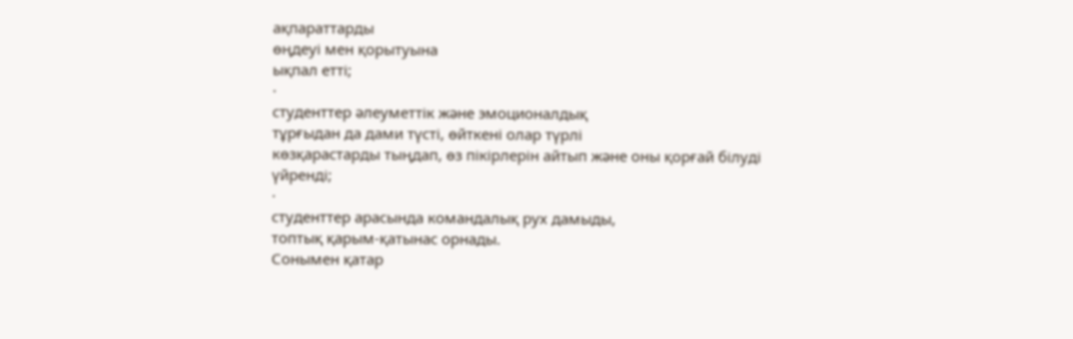ақпараттарды
өңдеуі мен қорытуына
ықпал етті;
·
студенттер әлеуметтік және эмоционалдық
тұрғыдан да дами түсті, өйткені олар түрлі
көзқарастарды тыңдап, өз пікірлерін айтып және оны қорғай білуді
үйренді;
·
студенттер арасында командалық рух дамыды,
топтық қарым-қатынас орнады.
Сонымен қатар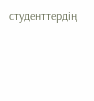студенттердің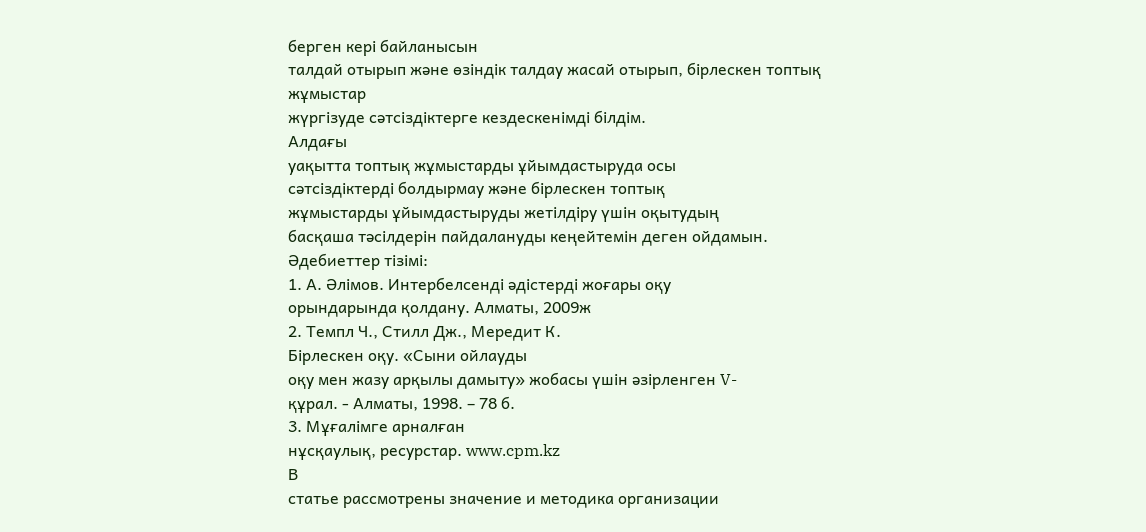берген кері байланысын
талдай отырып және өзіндік талдау жасай отырып, бірлескен топтық жұмыстар
жүргізуде сәтсіздіктерге кездескенімді білдім.
Алдағы
уақытта топтық жұмыстарды ұйымдастыруда осы
сәтсіздіктерді болдырмау және бірлескен топтық
жұмыстарды ұйымдастыруды жетілдіру үшін оқытудың
басқаша тәсілдерін пайдалануды кеңейтемін деген ойдамын.
Әдебиеттер тізімі:
1. А. Әлімов. Интербелсенді әдістерді жоғары оқу
орындарында қолдану. Алматы, 2009ж
2. Темпл Ч., Стилл Дж., Мередит К.
Бірлескен оқу. «Сыни ойлауды
оқу мен жазу арқылы дамыту» жобасы үшін әзірленген V-
құрал. - Алматы, 1998. – 78 б.
3. Мұғалімге арналған
нұсқаулық, ресурстар. www.cpm.kz
В
статье рассмотрены значение и методика организации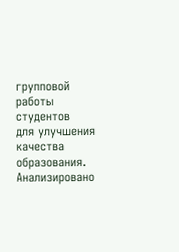групповой работы студентов
для улучшения качества образования. Анализировано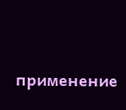применение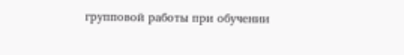групповой работы при обучении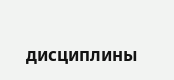дисциплины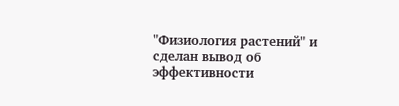"Физиология растений" и сделан вывод об эффективности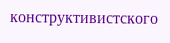конструктивистского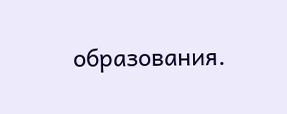образования.